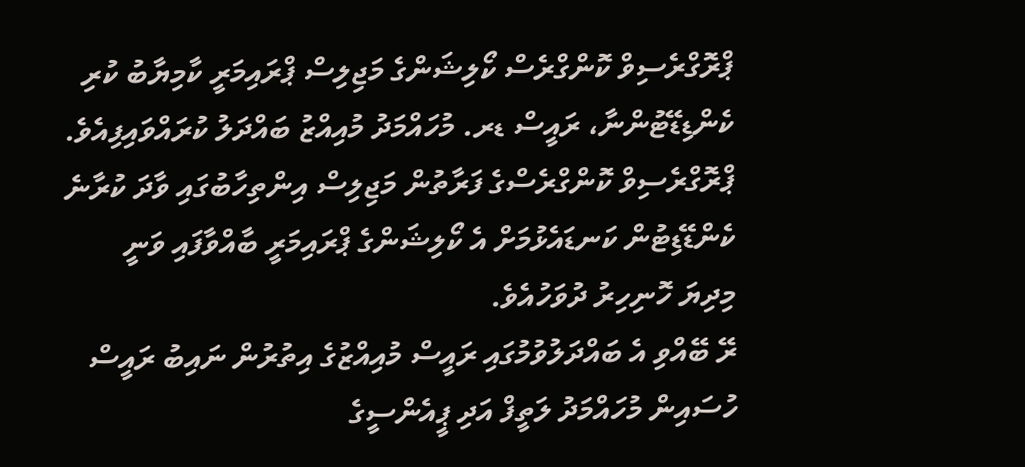ޕްރޮގްރެސިވް ކޮންގްރެސް ކޯލިޝަންގެ މަޖިލިސް ޕްރައިމަރީ ކާމިޔާބު ކުރި ކެންޑިޑޭޓުންނާ، ރައީސް ޑރ. މުހައްމަދު މުއިއްޒު ބައްދަލު ކުރައްވައިފިއެވެ.
ޕްރޮގްރެސިވް ކޮންގްރެސްގެ ފަރާތުން މަޖިލިސް އިންތިހާބުގައި ވާދަ ކުރާނެ ކެންޑޭޑިޓުން ކަނޑައެޅުމަށް އެ ކޯލިޝަންގެ ޕްރައިމަރީ ބާއްވާފައި ވަނީ މިދިޔަ ހޮނިހިރު ދުވަހުއެވެ.
ރޭ ބޭއްވި އެ ބައްދަލުވުމުގައި ރައީސް މުއިއްޒުގެ އިތުރުން ނައިބު ރައީސް ހުސައިން މުހައްމަދު ލަތީފް އަދި ޕީއެންސީގެ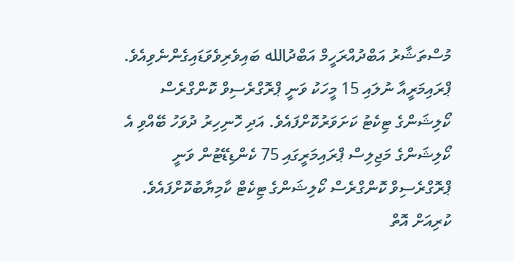މުސްތަޝާރު އަބްދުއްރަހީމް އަބްދުالله ބައިވެރިވެވަޑައިގެންނެވިއެވެ.
ޕްރައިމަރީއާ ނުލައި 15 މީހަކު ވަނީ ޕްރޮގްރެސިވް ކޮންގްރެސް ކޯލިޝަންގެ ޓިކެޓު ކަށަވަރުކޮށްފައެވެ. އަދި ހޮނިހިރު ދުވަހު ބޭއްވި އެ ކޯލިޝަންގެ މަޖިލިސް ޕްރައިމަރީގައި 75 ކެންޑިޑޭޓުން ވަނީ ޕްރޮގްރެސިވް ކޮންގްރެސް ކޯލިޝަންގެ ޓިކެޓް ކާމިޔާބުކޮށްފައެވެ.
ކުރިއަށް އޮތް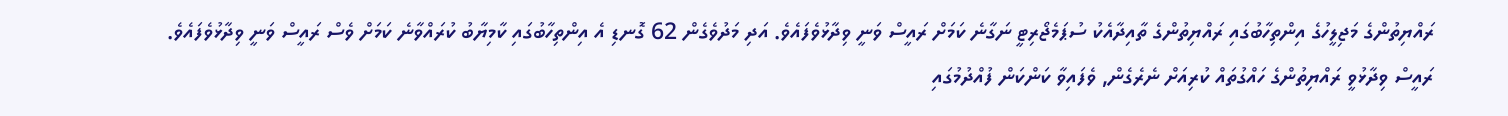ރައްޔިތުންގެ މަޖިލީހުގެ އިންތިހާބުގައި ރައްޔިތުންގެ ތާއިދާއެކު ސުޕަމެޖޯރިޓީ ނަގާނެ ކަމަށް ރައީސް ވަނީ ވިދާޅުވެފައެވެ. އަދި މަދުވެގެން 62 ގޮނޑި އެ އިންތިހާބުގައި ކާމިޔާބު ކުރައްވާނެ ކަމަށް ވެސް ރައީސް ވަނީ ވިދާޅުވެފައެވެ.
ރައީސް ވިދާޅުވީ ރައްޔިތުންގެ ހައްގުތައް ކުރިއަށް ނެރެގެން, ވެފައިވާ ކަންކަން ފުއްދުމުގައި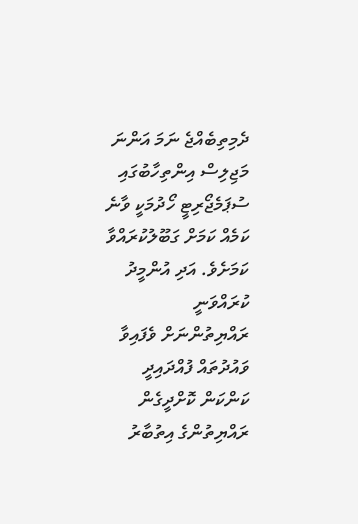ދެމިތިބެއްޖެ ނަމަ އަންނަ މަޖިލިސް އިންތިހާބުގައި ސުޕަމެޖޯރިޓީ ހޯދުމަކީ ވާނެ ކަމެއް ކަމަށް ގަބޫލުކުރައްވާ ކަމަށެވެ. އަދި އުންމީދު ކުރައްވަނީ ރައްޔިތުންނަށް ވެފައިވާ ވައުދުތައް ފުއްދައިދީ ކަންކަން ކޮށްދީގެން ރައްޔިތުންގެ އިތުބާރު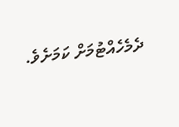ދެމެހެއްޓުމަށް ކަމަށެވެ.